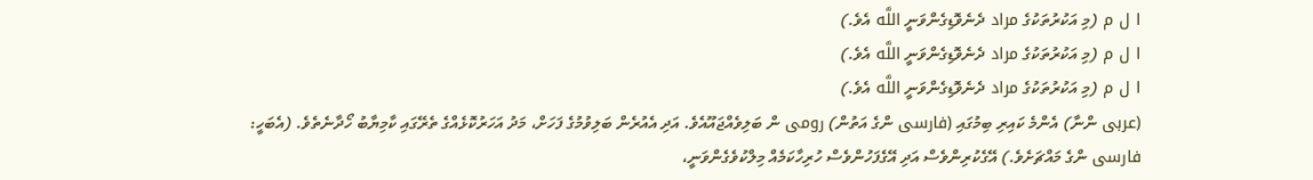ا ل م (މި އަކުރުތަކުގެ مراد ދެނެވޮޑިގެންވަނީ اللَّه އެވެ.)
ا ل م (މި އަކުރުތަކުގެ مراد ދެނެވޮޑިގެންވަނީ اللَّه އެވެ.)
ا ل م (މި އަކުރުތަކުގެ مراد ދެނެވޮޑިގެންވަނީ اللَّه އެވެ.)
(عربى ންނާ) އެންމެ ކައިރި ބިމުގައި (فارسى ންގެ އަތުން) رومى ން ބަލިވެއްޖައޫއެވެ. އަދި އެއުރެން ބަލިވުމުގެ ފަހަށް، މަދު އަހަރުކޮޅެއްގެ ތެރޭގައި ކާމިޔާބު ހޯދާނެތެވެ. (އެބަހީ: فارسى ންގެ މައްޗަށެވެ.) އޭގެކުރިންވެސް އަދި އޭގެފަހުންވެސް ހުރިހާކަމެއް މިލްކުވެގެންވަނީ،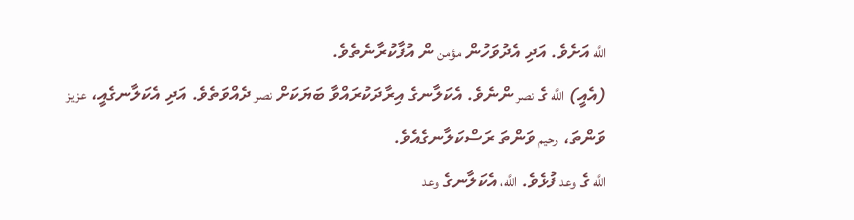اللَّه އަށެވެ. އަދި އެދުވަހުން مؤمن ން އުފާކުރާނެތެވެ.
(އެއީ) اللَّه ގެ نصر ންނެވެ. އެކަލާނގެ އިރާދަކުރައްވާ ބަޔަކަށް نصر ދެއްވަތެވެ. އަދި އެކަލާނގެއީ، عزيز ވަންތަ، رحيم ވަންތަ ރަސްކަލާނގެއެވެ.
اللَّه ގެ وعد ފުޅެވެ. اللَّه، އެކަލާނގެ وعد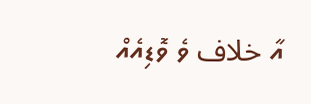އާ خلاف ވެ ވޮޑިއެއް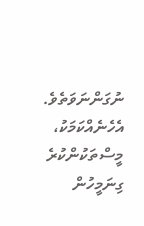ނުގަންނަވަތެވެ. އެހެނެއްކަމަކު، މީސްތަކުންކުރެ ގިނަމީހުން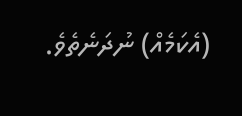(އެކަމެއް) ނުދަނެތެވެ.